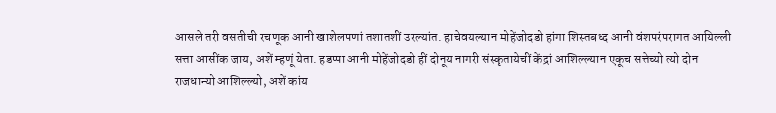आसले तरी वसतीची रचणूक आनी खाशेलपणां तशातशीं उरल्यांत. हाचेवयल्यान मोहेंजोदडो हांगा शिस्तबध्द आनी वंशपरंपरागत आयिल्ली सत्ता आसींक जाय, अशें म्हणूं येता. हडप्पा आनी मोहेंजोदडो हीं दोनूय नागरी संस्कृतायेचीं केंद्रां आशिल्ल्यान एकूच सत्तेच्यो त्यो दोन राजधान्यो आशिल्ल्यो, अशें कांय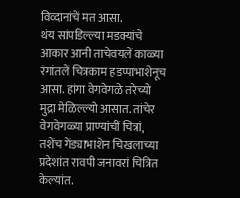विव्दानांचें मत आसा.
थंय सांपडिल्ल्या मडक्यांचे आकार आनी ताचेवयलें काळ्या रंगांतलें चित्रकाम हडप्पाभाशेनूच आसा. हांगा वेगवेगळे तरेच्यो मुद्रा मेळिल्ल्यो आसात. तांचेर वेगवेगळ्या प्राण्यांचीं चित्रां, तशेंच गेंड्याभाशेन चिखलाच्या प्रदेशांत रावपी जनावरां चित्रित केल्यांत.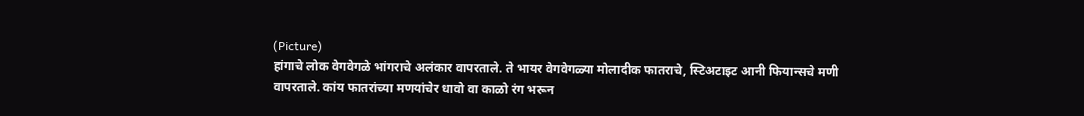(Picture)
हांगाचे लोक वेगवेगळे भांगराचे अलंकार वापरताले. ते भायर वेगवेगळ्या मोलादीक फातराचे, स्टिअटाइट आनी फियान्सचे मणी वापरताले. कांय फातरांच्या मणयांचेर धावो वा काळो रंग भरून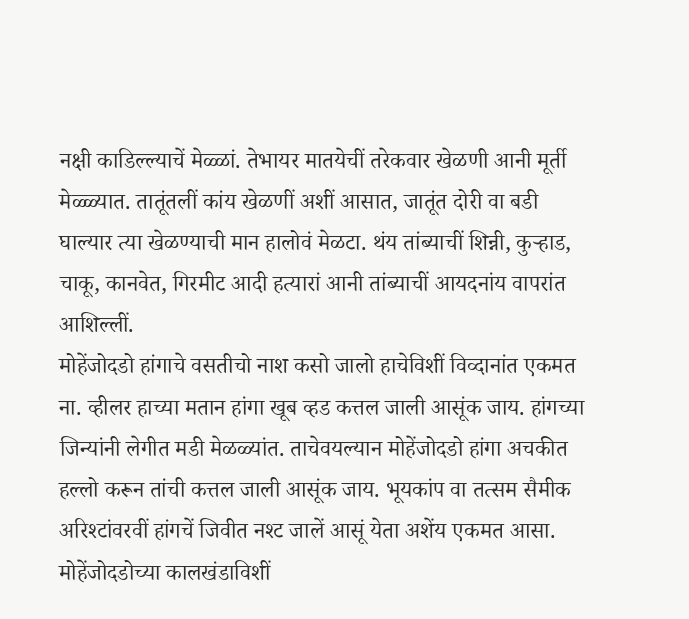नक्षी काडिल्ल्याचें मेळ्ळां. तेभायर मातयेचीं तरेकवार खेळणी आनी मूर्ती मेळ्ळ्यात. तातूंतलीं कांय खेळणीं अशीं आसात, जातूंत दोरी वा बडी घाल्यार त्या खेळण्याची मान हालोवं मेळटा. थंय तांब्याचीं शिन्नी, कुऱ्हाड, चाकू, कानवेत, गिरमीट आदी हत्यारां आनी तांब्याचीं आयदनांय वापरांत आशिल्लीं.
मोहेंजोदडो हांगाचे वसतीचो नाश कसो जालो हाचेविशीं विव्दानांत एकमत ना. व्हीलर हाच्या मतान हांगा खूब व्हड कत्तल जाली आसूंक जाय. हांगच्या जिन्यांनी लेगीत मडी मेळळ्यांत. ताचेवयल्यान मोहेंजोदडो हांगा अचकीत हल्लो करून तांची कत्तल जाली आसूंक जाय. भूयकांप वा तत्सम सैमीक अरिश्टांवरवीं हांगचें जिवीत नश्ट जालें आसूं येता अशेंय एकमत आसा. मोहेंजोदडोच्या कालखंडाविशीं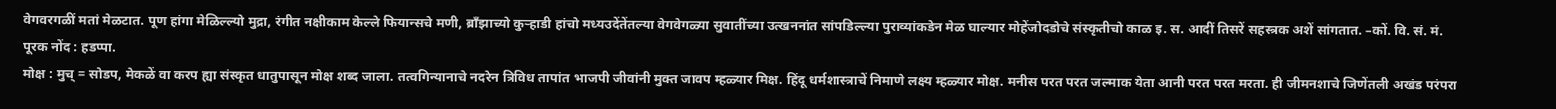वेगवरगळीं मतां मेळटात. पूण हांगा मेळिल्ल्यो मुद्रा, रंगीत नक्षीकाम केल्ले फियान्सचे मणी, ब्राँझाच्यो कुऱ्हाडी हांचो मध्यउदेंतेंतल्या वेगवेगळ्या सुवातींच्या उत्खननांत सांपडिल्ल्या पुराव्यांकडेन मेळ घाल्यार मोहेंजोदडोचे संस्कृतीचो काळ इ. स. आदीं तिसरें सहस्त्रक अशें सांगतात. –कों. वि. सं. मं.
पूरक नोंद : हडप्पा.
मोक्ष : मुच् = सोडप, मेकळें वा करप ह्या संस्कृत धातुपासून मोक्ष शब्द जाला. तत्वगिन्यानाचे नदरेन त्रिविध तापांत भाजपी जीवांनी मुक्त जावप म्हळ्यार मिक्ष. हिंदू धर्मशास्त्राचें निमाणे लक्ष्य म्हळ्यार मोक्ष. मनीस परत परत जल्माक येता आनी परत परत मरता. ही जीमनशाचे जिणेंतली अखंड परंपरा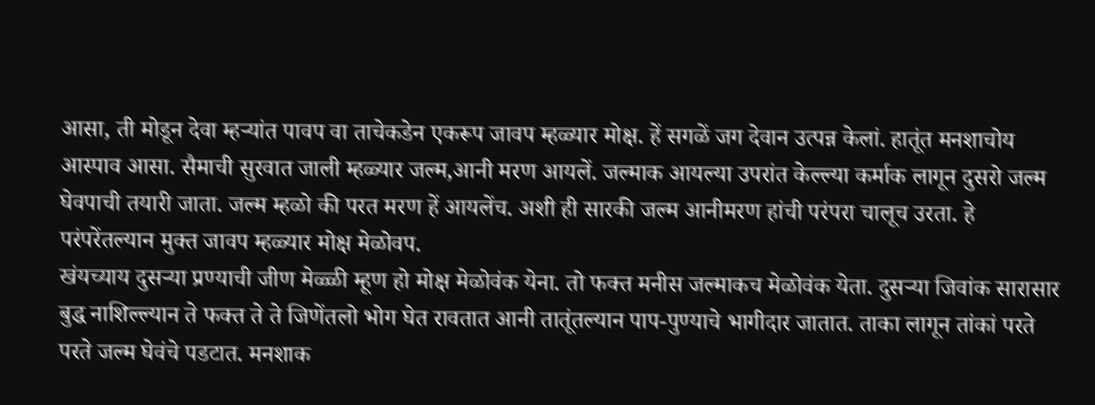आसा, ती मोडून देवा म्हऱ्यांत पावप वा ताचेकडेन एकरूप जावप म्हळ्यार मोक्ष. हें सगळें जग देवान उत्पन्न केलां. हातूंत मनशाचोय आस्पाव आसा. सैमाची सुरवात जाली म्हळ्यार जल्म,आनी मरण आयलें. जल्माक आयल्या उपरांत केल्ल्या कर्माक लागून दुसरो जल्म घेवपाची तयारी जाता. जल्म म्हळो की परत मरण हें आयलेंच. अशी ही सारकी जल्म आनीमरण हांची परंपरा चालूच उरता. हे परंपरेंतल्यान मुक्त जावप म्हळ्यार मोक्ष मेळोवप.
खंयच्याय दुसऱ्या प्रण्याची जीण मेळ्ळी म्हूण हो मोक्ष मेळोवंक येना. तो फक्त मनीस जल्माकच मेळोवंक येता. दुसऱ्या जिवांक सारासार बुद्ध नाशिल्ल्यान ते फक्त ते ते जिणेंतलो भोग घेत रावतात आनी तातूंतल्यान पाप-पुण्याचे भागीदार जातात. ताका लागून तांकां परते परते जल्म घेवंचे पडटात. मनशाक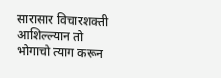सारासार विचारशक्ती आशिल्ल्यान तो भोगाचो त्याग करून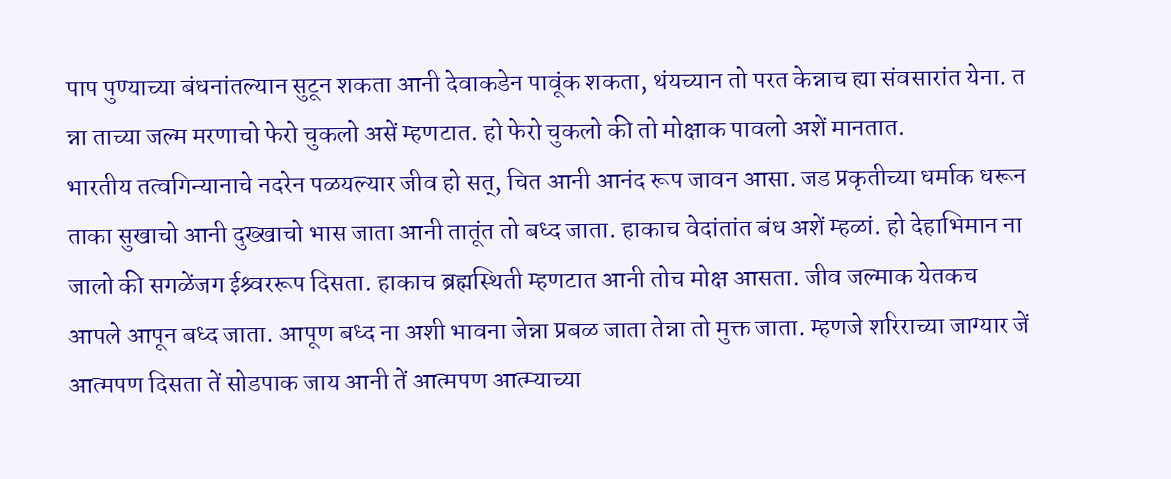पाप पुण्याच्या बंधनांतल्यान सुटून शकता आनी देवाकडेन पावूंक शकता, थंयच्यान तो परत केन्नाच ह्या संवसारांत येना. त न्ना ताच्या जल्म मरणाचो फेरो चुकलो असें म्हणटात. हो फेरो चुकलो की तो मोक्षाक पावलो अशें मानतात.
भारतीय तत्वगिन्यानाचे नदरेन पळयल्यार जीव हो सत्, चित आनी आनंद रूप जावन आसा. जड प्रकृतीच्या धर्माक धरून ताका सुखाचो आनी दुख्खाचो भास जाता आनी तातूंत तो बध्द जाता. हाकाच वेदांतांत बंध अशें म्हळां. हो देहाभिमान ना जालो की सगळेंजग ईश्र्वररूप दिसता. हाकाच ब्रह्मस्थिती म्हणटात आनी तोच मोक्ष आसता. जीव जल्माक येतकच आपले आपून बध्द जाता. आपूण बध्द ना अशी भावना जेन्ना प्रबळ जाता तेन्ना तो मुक्त जाता. म्हणजे शरिराच्या जाग्यार जें आत्मपण दिसता तें सोडपाक जाय आनी तें आत्मपण आत्म्याच्या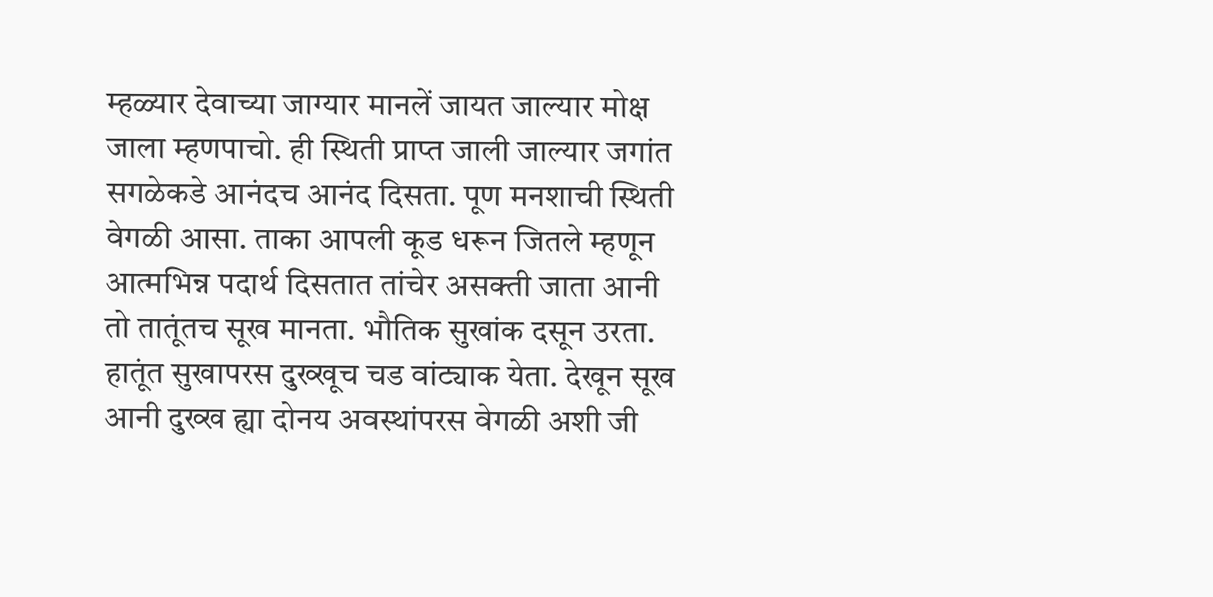म्हळ्यार देवाच्या जाग्यार मानलें जायत जाल्यार मोक्ष जाला म्हणपाचो. ही स्थिती प्राप्त जाली जाल्यार जगांत सगळेकडे आनंदच आनंद दिसता. पूण मनशाची स्थिती वेगळी आसा. ताका आपली कूड धरून जितले म्हणून आत्मभिन्न पदार्थ दिसतात तांचेर असक्ती जाता आनी तो तातूंतच सूख मानता. भौतिक सुखांक दसून उरता. हातूंत सुखापरस दुख्खूच चड वांट्याक येता. देखून सूख आनी दुख्ख ह्या दोनय अवस्थांपरस वेगळी अशी जी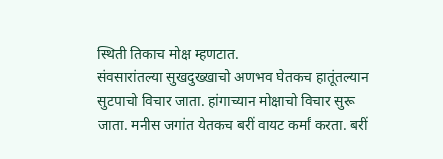स्थिती तिकाच मोक्ष म्हणटात.
संवसारांतल्या सुखदुख्खाचो अणभव घेतकच हातूंतल्यान सुटपाचो विचार जाता. हांगाच्यान मोक्षाचो विचार सुरू जाता. मनीस जगांत येतकच बरीं वायट कर्मां करता. बरीं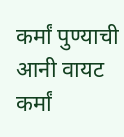कर्मां पुण्याची आनी वायट कर्मां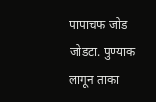पापाचफ जोड जोडटा. पुण्याक लागून ताका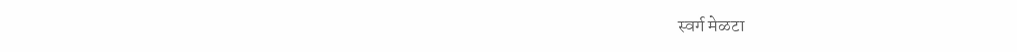स्वर्ग मेळटा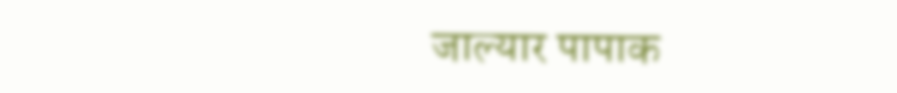जाल्यार पापाक